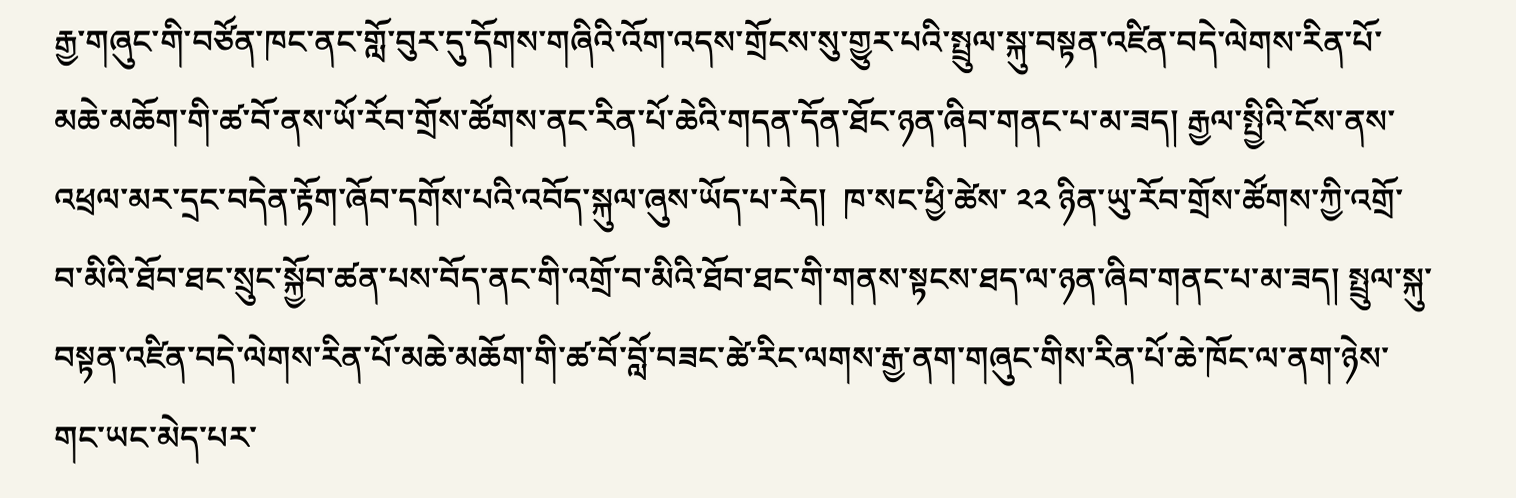རྒྱ་གཞུང་གི་བཙོན་ཁང་ནང་གློ་བུར་དུ་དོགས་གཞིའི་འོག་འདས་གྲོངས་སུ་གྱུར་པའི་སྤྲུལ་སྐུ་བསྟན་འཛིན་བདེ་ལེགས་རིན་པོ་མཆེ་མཆོག་གི་ཚ་བོ་ནས་ཡོ་རོབ་གྲོས་ཚོགས་ནང་རིན་པོ་ཆེའི་གདན་དོན་ཐོང་ཉན་ཞིབ་གནང་པ་མ་ཟད། རྒྱལ་སྤྱིའི་ངོས་ནས་འཕྲལ་མར་དྲང་བདེན་རྟོག་ཞོབ་དགོས་པའི་འབོད་སྐུལ་ཞུས་ཡོད་པ་རེད།  ཁ་སང་ཕྱི་ཚེས་ ༢༢ ཉིན་ཡུ་རོབ་གྲོས་ཚོགས་ཀྱི་འགྲོ་བ་མིའི་ཐོབ་ཐང་སྲུང་སྐྱོབ་ཚན་པས་བོད་ནང་གི་འགྲོ་བ་མིའི་ཐོབ་ཐང་གི་གནས་སྟངས་ཐད་ལ་ཉན་ཞིབ་གནང་པ་མ་ཟད། སྤྲུལ་སྐུ་བསྟན་འཛིན་བདེ་ལེགས་རིན་པོ་མཆེ་མཆོག་གི་ཚ་བོ་བློ་བཟང་ཚེ་རིང་ལགས་རྒྱ་ནག་གཞུང་གིས་རིན་པོ་ཆེ་ཁོང་ལ་ནག་ཉེས་གང་ཡང་མེད་པར་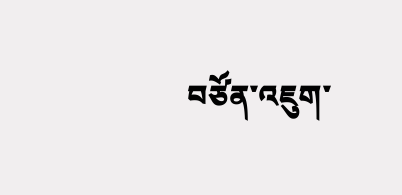བཙོན་འཇུག་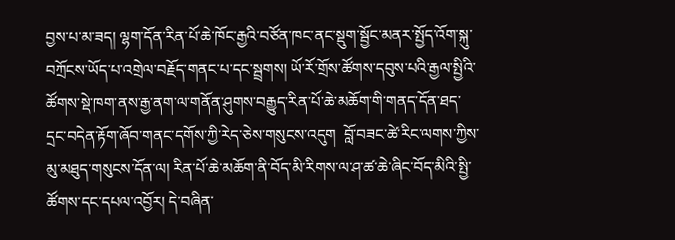བྱས་པ་མ་ཟད། ལྷག་དོན་རིན་པོ་ཆེ་ཁོང་རྒྱའི་བཙོན་ཁང་ནང་སྡུག་སྦྱོང་མནར་སྤྱོད་འོག་སྐུ་བཀྲོངས་ཡོད་པ་འགྲེལ་བརྗོད་གནང་པ་དང་སྦྲགས། ཡོ་རོ་གྲོས་ཚོགས་དབུས་པའི་རྒྱལ་སྤྱིའི་ཚོགས་སྡེ་ཁག་ནས་རྒྱ་ནག་ལ་གནོན་ཤུགས་བརྒྱུད་རིན་པོ་ཆེ་མཆོག་གི་གནད་དོན་ཐད་དྲང་བདེན་རྟོག་ཞོབ་གནང་དགོས་ཀྱི་རེད་ཅེས་གསུངས་འདུག  བློ་བཟང་ཚེ་རིང་ལགས་ཀྱིས་མུ་མཐུད་གསུངས་དོན་ལ། རིན་པོ་ཆེ་མཆོག་ནི་བོད་མི་རིགས་ལ་ཤ་ཚ་ཆེ་ཞིང་བོད་མིའི་སྤྱི་ཚོགས་དང་དཔལ་འབྱོར། དེ་བཞིན་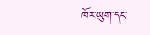ཁོར་ཡུག་དང་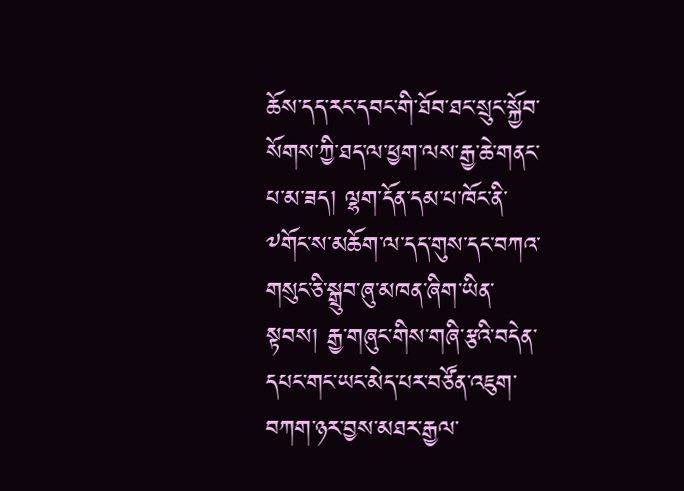ཆོས་དད་རང་དབང་གི་ཐོབ་ཐང་སྲུང་སྐྱོབ་སོགས་ཀྱི་ཐད་ལ་ཕྱག་ལས་རྒྱ་ཆེ་གནང་པ་མ་ཟད། ལྷག་དོན་དམ་པ་ཁོང་ནི་༸གོང་ས་མཆོག་ལ་དད་གུས་དང་བཀའ་གསུང་ཅི་སྒྲུབ་ཞུ་མཁན་ཞིག་ཡིན་སྟབས། རྒྱ་གཞུང་གིས་གཞི་རྩའི་བདེན་དཔང་གང་ཡང་མེད་པར་བཙོན་འཇུག་བཀག་ཉར་བྱས་མཐར་རྒྱལ་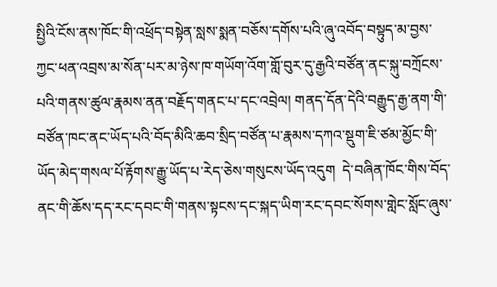སྤྱིའི་ངོས་ནས་ཁོང་གི་འཕྲོད་བསྟེན་སླས་སྨན་བཅོས་དགོས་པའི་ཞུ་འབོད་བསྟུད་མ་བྱས་ཀྱང་ཕན་འབྲས་མ་སོན་པར་མ་ཉེས་ཁ་གཡོག་འོག་གློ་བུར་དུ་རྒྱའི་བཙོན་ནང་སྐུ་བཀྲོངས་པའི་གནས་ཚུལ་རྣམས་ནན་བརྗོད་གནང་པ་དང་འབྲེལ། གནད་དོན་དེའི་བརྒྱུད་རྒྱ་ནག་གི་བཙོན་ཁང་ནང་ཡོད་པའི་བོད་མིའི་ཆབ་སྲིད་བཙོན་པ་རྣམས་དཀའ་སྡུག་ཇི་ཙམ་མྱོང་གི་ཡོད་མེད་གསལ་པོ་རྟོགས་རྒྱུ་ཡོད་པ་རེད་ཅེས་གསུངས་ཡོད་འདུག  དེ་བཞིན་ཁོང་གིས་བོད་ནང་གི་ཆོས་དད་རང་དབང་གི་གནས་སྟངས་དང་སྐད་ཡིག་རང་དབང་སོགས་གླེང་སློང་ཞུས་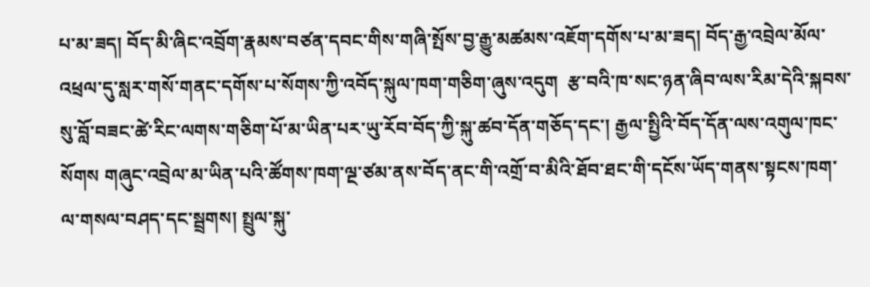པ་མ་ཟད། བོད་མི་ཞིང་འབྲོག་རྣམས་བཙན་དབང་གིས་གཞི་སྤོས་བྱ་རྒྱུ་མཚམས་འཇོག་དགོས་པ་མ་ཟད། བོད་རྒྱ་འབྲེལ་མོལ་འཕྲལ་དུ་སླར་གསོ་གནང་དགོས་པ་སོགས་ཀྱི་འབོད་སྐུལ་ཁག་གཅིག་ཞུས་འདུག  རྩ་བའི་ཁ་སང་ཉན་ཞིབ་ལས་རིམ་དེའི་སྐབས་སུ་བློ་བཟང་ཚེ་རིང་ལགས་གཅིག་པོ་མ་ཡིན་པར་ཡུ་རོབ་བོད་ཀྱི་སྐུ་ཚབ་དོན་གཅོད་དང་། རྒྱལ་སྤྱིའི་བོད་དོན་ལས་འགུལ་ཁང་སོགས གཞུང་འབྲེལ་མ་ཡིན་པའི་ཚོགས་ཁག་ལྔ་ཙམ་ནས་བོད་ནང་གི་འགྲོ་བ་མིའི་ཐོབ་ཐང་གི་དངོས་ཡོད་གནས་སྟངས་ཁག་ལ་གསལ་བཤད་དང་སྦྲགས། སྤྲུལ་སྐུ་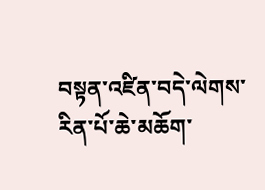བསྟན་འཛིན་བདེ་ལེགས་རིན་པོ་ཆེ་མཆོག་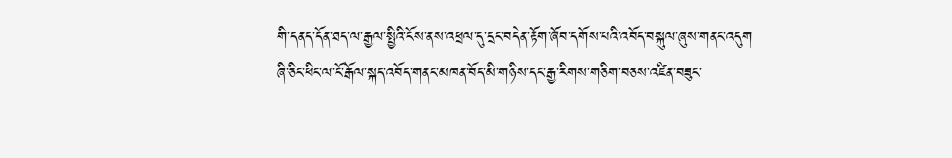གི་དནད་དོན་ཐད་ལ་རྒྱལ་སྤྱིའི་ངོས་ནས་འཕྲལ་དུ་དྲང་བདེན་རྟོག་ཞོབ་དགོས་པའི་འབོད་བསྐུལ་ཞུས་གནང་འདུག
ཞི་ཅིང་ཕིང་ལ་ངོ་རྒོལ་སྐད་འབོད་གནང་མཁན་བོད་མི་གཉིས་དང་རྒྱ་རིགས་གཅིག་བཅས་འཛིན་བཟུང་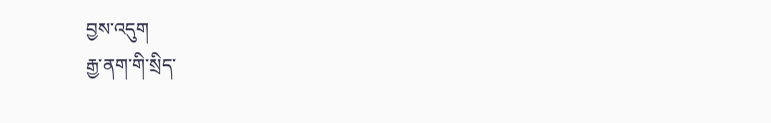བྱས་འདུག
རྒྱ་ནག་གི་སྲིད་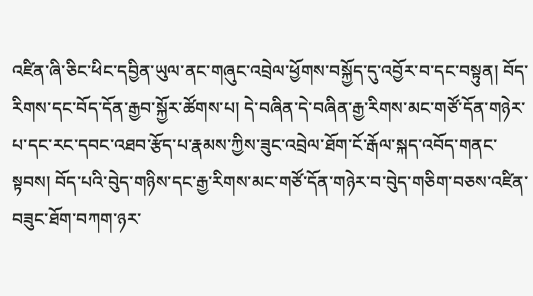འཛིན་ཞི་ཅིང་ཕིང་དབྱིན་ཡུལ་ནང་གཞུང་འབྲེལ་ཕྱོགས་བསྐྱོད་དུ་འབྱོར་བ་དང་བསྟུན། བོད་རིགས་དང་བོད་དོན་རྒྱབ་སྐྱོར་ཚོགས་པ། དེ་བཞིན་དེ་བཞིན་རྒྱ་རིགས་མང་གཙོ་དོན་གཉེར་པ་དང་རང་དབང་འཐབ་རྩོད་པ་རྣམས་ཀྱིས་ཟུང་འབྲེལ་ཐོག་ངོ་རྒོལ་སྐད་འབོད་གནང་སྟབས། བོད་པའི་བེུད་གཉིས་དང་རྒྱ་རིགས་མང་གཙོ་དོན་གཉེར་བ་བེུད་གཅིག་བཅས་འཛིན་བཟུང་ཐོག་བཀག་ཉར་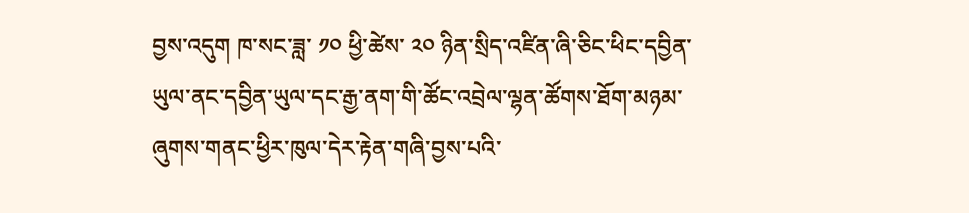བྱས་འདུག ཁ་སང་ཟླ་ ༡༠ ཕྱི་ཚེས་ ༢༠ ཉིན་སྲིད་འཛིན་ཞི་ཅིང་ཕིང་དབྱིན་ཡུལ་ནང་དབྱིན་ཡུལ་དང་རྒྱ་ནག་གི་ཚོང་འབྲེལ་ལྷན་ཚོགས་ཐོག་མཉམ་ཞུགས་གནང་ཕྱིར་ཁུལ་དེར་རྟེན་གཞི་བྱས་པའི་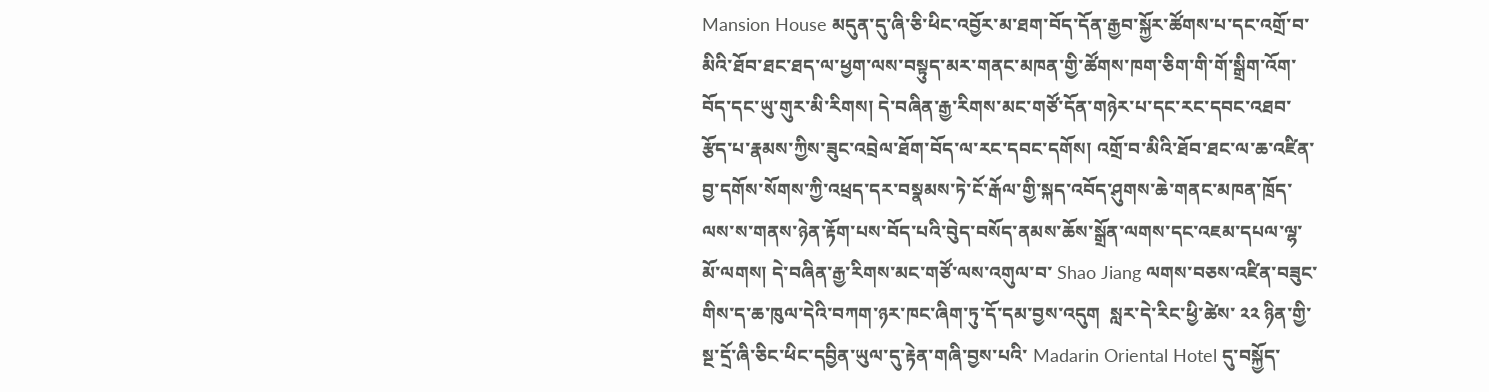Mansion House མདུན་དུ་ཞི་ཅི་ཕིང་འབྱོར་མ་ཐག་བོད་དོན་རྒྱབ་སྐྱོར་ཚོགས་པ་དང་འགྲོ་བ་མིའི་ཐོབ་ཐང་ཐད་ལ་ཕྱག་ལས་བསྟུད་མར་གནང་མཁན་གྱི་ཚོགས་ཁག་ཅིག་གི་གོ་སྒྲིག་འོག་བོད་དང་ཡུ་གུར་མི་རིགས། དེ་བཞིན་རྒྱ་རིགས་མང་གཙོ་དོན་གཉེར་པ་དང་རང་དབང་འཐབ་རྩོད་པ་རྣམས་ཀྱིས་ཟུང་འབྲེལ་ཐོག་བོད་ལ་རང་དབང་དགོས། འགྲོ་བ་མིའི་ཐོབ་ཐང་ལ་ཆ་འཛིན་བྱ་དགོས་སོགས་ཀྱི་འཕྲད་དར་བསྣམས་ཏེ་ངོ་རྒོལ་གྱི་སྐད་འབོད་ཤུགས་ཆེ་གནང་མཁན་ཁྲོད་ལས་ས་གནས་ཉེན་རྟོག་པས་བོད་པའི་བེུད་བསོད་ནམས་ཆོས་སྒྲོན་ལགས་དང་འཇམ་དཔལ་ལྷ་མོ་ལགས། དེ་བཞིན་རྒྱ་རིགས་མང་གཙོ་ལས་འགུལ་བ་ Shao Jiang ལགས་བཅས་འཛིན་བཟུང་གིས་ད་ཆ་ཁུལ་དེའི་བཀག་ཉར་ཁང་ཞིག་ཏུ་དོ་དམ་བྱས་འདུག  སླར་དེ་རིང་ཕྱི་ཚེས་ ༢༢ ཉིན་གྱི་སྔ་དྲོ་ཞི་ཅིང་ཕིང་དབྱིན་ཡུལ་དུ་རྟེན་གཞི་བྱས་པའི་ Madarin Oriental Hotel དུ་བསྐྱོད་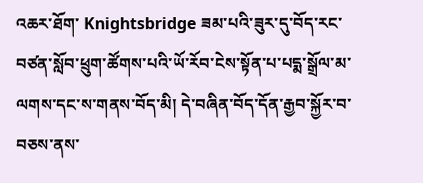འཆར་ཐོག་ Knightsbridge ཟམ་པའི་ཟུར་དུ་བོད་རང་བཙན་སློབ་ཕྲུག་ཚོགས་པའི་ཡོ་རོབ་ངེས་སྟོན་པ་པདྨ་སྒྲོལ་མ་ལགས་དང་ས་གནས་བོད་མི། དེ་བཞིན་བོད་དོན་རྒྱབ་སྐྱོར་བ་བཅས་ནས་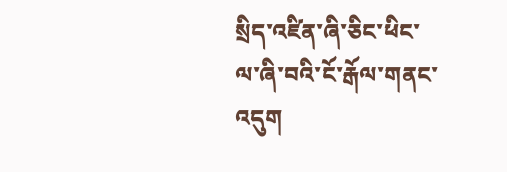སྲིད་འཛིན་ཞི་ཅིང་ཕིང་ལ་ཞི་བའི་ངོ་རྒོལ་གནང་འདུག